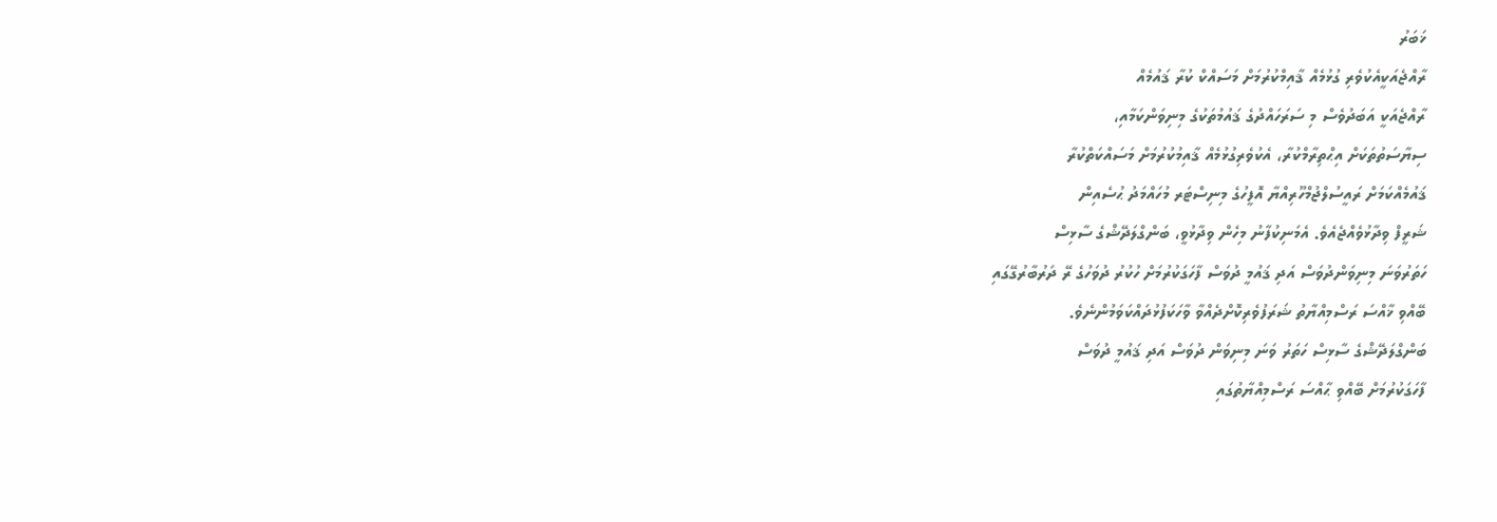ޚަބަރު
ރާއްޖެއަކީއެކުވެރި ގުޅުމެއް ޤާއިމްކުރުމަށް މަސައްކް ކުރާ ޤައުމެއް
ރާއްޖެއަކީ އަބަދުވެސް މި ސަރަހައްދުގެ ޤައުމުތަކުގެ މިނިވަންކަމާއި،
ސިޔާސަތުތަކަށް އިޙްތިރާމްކުރާ، އެކުވެރިގުޅުމެއް ޤާއިމުކުރުމަށް މަސައްކަތްކުރާ
ޤައުމެއްކަމަށް ރައީސުލްޖުމްހޫރިއްޔާ އޮފީހުގެ މިނިސްޓަރ މުހައްމަދު ޙުސެއިން
ޝަރީފް ވިދާޅުވެއްޖެއެވެ. އެމަނިކުފާނު މިހެން ވިދާޅުވީ، ބަންގްލަދޭޝްގެ ސާޅިސް
ހަތަރުވަނަ މިނިވަންދުވަސް އަދި ޤައުމީ ދުވަސް ފާހަގަކުރުމަށް ހުކުރު ދުވަހުގެ ރޭ ދަރުބާރުގޭގައި
ބޭއްވި ޚާއްސަ ރަސްމިއްޔާތު ޝަރަފުވެރިކޮށްދެއްވާ ވާހަކަފުޅުދައްކަވަމުންނެވެ.
ބަންގްލަދޭޝްގެ ސާޅިސް ހަތަރު ވަނަ މިނިވަން ދުވަސް އަދި ޤައުމީ ދުވަސް
ފާހަގަކުރުމަށް ބޭއްވި ޙާއްސަ ރަސްމިއްޔާތުގައި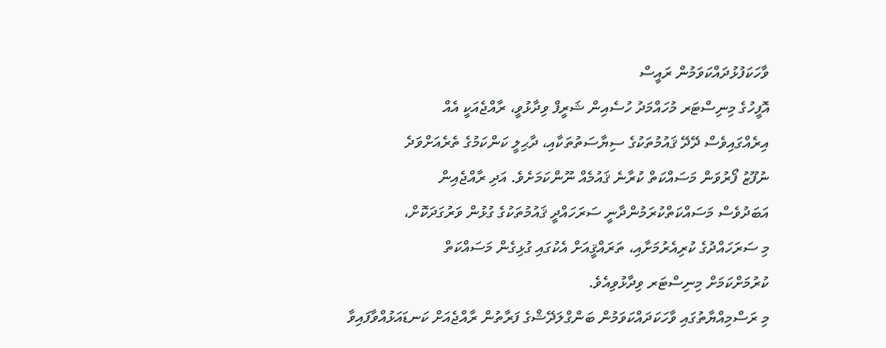ވާހަކަފުޅުދައްކަވަމުން ރައީސް
އޮފީހުގެ މިނިސްޓަރ މުހައްމަދު ހުސެއިން ޝަރީފް ވިދާޅުވީ، ރާއްޖެއަކީ އެއް
އިރެއްގައިވެސް ދޭދޭ ޤައުމުތަކުގެ ސިޔާސަތުތަކާއި، ދާޙިލީ ކަންކަމުގެ ތެރެއަށްވަދެ
ނުފޫޒު ފޯރުވަން މަސައްކަތް ކުރާނެ ޤައުމެއް ނޫންކަމަށެވެ. އަދި ރާއްޖެއިން
އަބަދުވެސް މަސައްކަތްކުރަމުންދާނީ ސަރަހައްދީ ޤައުމުތަކުގެ ގުޅުން ވަރުގަދަކޮށް،
މި ސަރަހައްދުގެ ކުރިއެރުމަށާއި، ތަރައްޤީއަށް އެކުގައި ގުޅިގެން މަސައްކަތް
ކުރުމަށްކަމަށް މިނިސްޓަރ ވިދާޅުވިއެވެ.
މި ރަސްމިއްޔާތުގައި ވާހަކަދައްކަވަމުން ބަންގްލަދޭޝްގެ ފަރާތުން ރާއްޖެއަށް ކަނޑައަޅުއްވާފައިވާ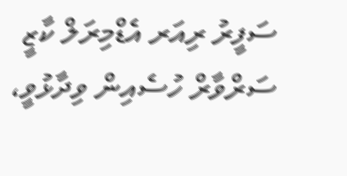ސަފީރު ރިއަރ އެޑްމިރަލް ކާޒީ ސަރްވާރް ހުސެއިން ވިދާޅުވީ،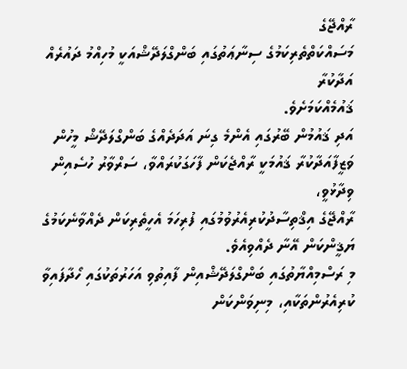ރާއްޖޭގެ
މަސައްކަތްތެރިކަމުގެ ސިނާޢަތުގައި ބަންގްލަދޭޝްއަކީ މުހިއްމު ދައުރެއް އަދާކުރާ
ޤައުމެއްކަމަށެވެ.
އަދި ޤައުމުން ބޭރުގައި އެންމެ ގިނަ އަދަދެއްގެ ބަންގްލަދޭޝް މީހުން
ވަޒީފާއަދާކުރާ ޤައުމަކީ ރާއްޖެކަން ފާހަގަކުރައްވާ، ސަރްވާރު ހުސެއިން ވިދާޅުވީ،
ރާއްޖޭގެ އިޤްތިސާދުކުރިއެރުވުމުގައި ފުރިހަމަ އެހީތެރިކަން ދެއްވާނެކަމުގެ
ޔަޤީންކަން އޭނާ ދެއްވިއެވެ.
މި ރަސްމިއްޔާތުގައި ބަންގްލަދޭޝްއިން ފާއިތުވި އަހަރުތަކުގައި ހޯދާފައިވާ
ކުރިއެރުންތަކާއި، މިނިވަންކަން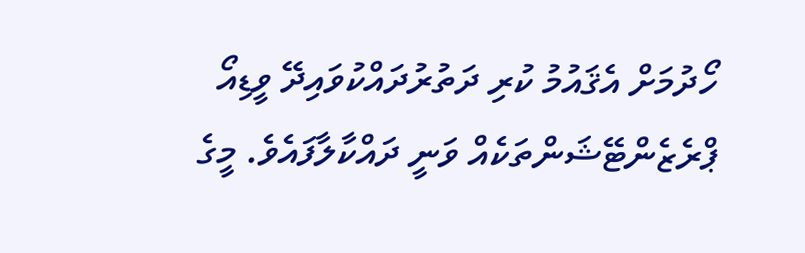ހޯދުމަށް އެޤައުމު ކުރި ދަތުރުދައްކުވައިދޭ ވީޑިއޯ
ޕްރެޒެންޓޭޝަންތަކެއް ވަނީ ދައްކާލާފައެވެ. މީގެ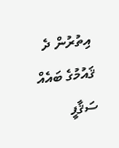އިތުރުން ދެ
ޤައުމުގެ ބައެއް ސަޤާފީ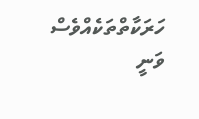ހަރަކާތްތަކެއްވެސް ވަނީ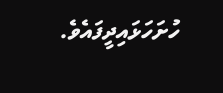ހުށަހަޅައިދީފައެވެ.